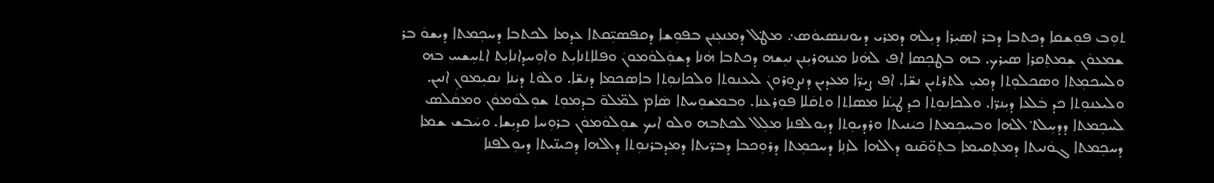ܬܘܼܒ ܦܘܼܫܩܐ ܕܟܬܒܐ ܕܒܪ ܐܣܝܼܪܐ ܕܝܼܠܗ ܕܡܪܝ ܕܝܘܢܢܣܝܘܿܣ܇ ܡܛ݀ܠ ܕܡܢܥܼܢܢ ܒܦܘܼܫܐ ܕܩܦܣܝܼ̈ܩܬܐ ܥܕܡܐ ܠܟܬܒܐ ܕܚܟܼܡܬܐ ܕܝܫܘܿ ܒܪ ܫܡܥܘܿܢ ܫܼܡܬܼܩܪܐ ܣܝܪܟ. ܒܗ ܒܛܟܼܣܐ ܐܦ ܠܗܿܢܐ ܡܢܗܪܝܼܢܢ ܢܝܼܫܗ ܕܟܬܒܐ ܗܿܢܐ ܕܫܘܼܿܠܘܿܡܘܢܿ ܘܦܠܐܬܢܐܝܼܬ ܘܐܘܼܚܕܐܢܐܝܼܬ ܐܬܚܼܫܚ ܒܗ ܘܠܚܟܡܼܬܐ ܘܣܟܠܘܼܬܐ ܕܡܝܼ ܠܬܪܬܝܢ ܢܫ̈ܐ. ܐܦ ܨܝܪ̈ܐ ܡܥܕܝܢ ܕܢܨܘܼܪܘܢܿ ܠܝܥܢܘܬܐ ܘܠܟܐܢܘܼܬܐ ܒܐܣܟܡܐ ܕܢܫ̈ܐ. ܘܠܘܿܬ ܕܝܿܢܐ ܢܩܝܼܡܘܢܼ ܐܢܝܢ. ܘܠܝܥܢܘܼܬܐ ܟܕ ܒܿܠܥܐ ܕܝܼܢܪ̈ܐ. ܘܠܟܐܢܘܼܬܐ ܟܕ ܛܝܼ݁ܢܐ ܡܣܐܬܐ ܘܬܩܿܠܐ ܦܘܼܪܥܢܐ. ܘܒܡܫܘܼܚܬܐ ܣܿܐܡ ܠܡ̈ܠܘ̄ ܒܕܡܘܼܬ ܫܘܼܠܘܿܡܘܿܢ ܘܡܩܿܠܣ ܠܚܟܼܡܬܐ ܕܕܚܼܠܬ݀ ܐܠܗܐ ܘܒܚܟܼܡܬܐ ܟܝܿܢܝܬܐ ܘܪܕܝܘܼܬܐ ܕܝܼܘܠܦܢܐ ܡܠܼܠ ܠܟܬܒܗ ܘܠܘ ܐܝܟ ܫܘܼܠܘܿܡܘܿܢ ܒܪܘܼܚܐ ܩܕܝܼܫܐ. ܘܚܿܒܫ ܫܡܐ ܕܚܟܼܡܬܐ ܓܘܿܢܝܬܐ ܕܡܬܼܩܝܡܐ ܒܬܼܘ̈ܩ̄ܢܘ ܕܐܠܗܐ ܠܙܢܼܐ ܕܚܟܡܼܬܐ ܕܪܘܼܟܒܐ ܕܒܪ̈ܝܬܐ ܕܡܕܒܪܢܘܼܬܐ ܕܐܠܗܐ ܕܟܝܢ̈ܝܬܐ ܕܝܘܼܠܦܢܐ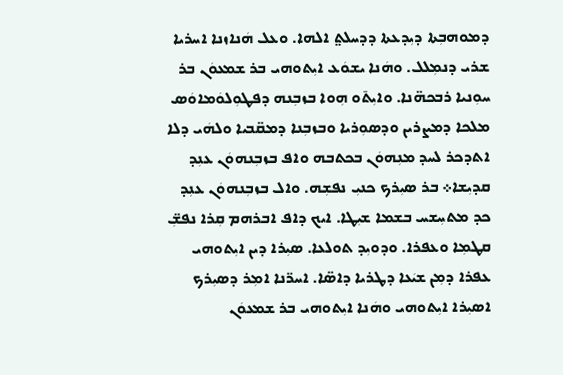ܕܡܘܗܒܼܬܐ ܕܝܼܕܥܬܐ ܕܕܚܠܬ݀ ܐܠܗܐ. ܘܥܠ ܗܿܢܐܙܢܐ ܐܚܪܝܐ ܫܪܝ ܕܢܡܼܠܠ. ܘܗܿܢܐ ܝܫܘܿܥ ܐܝܼܬܘܗܝ ܒܪ ܫܡܥܘܿܢ ܒܪ ܚܘܼܢܝܐ ܪܒܟܗ̈ܢܐ. ܘܐܝܼܬ̄ܘ ܗܼܘܐ ܒܙܒܼܢܗ ܕܦܛܘܼܠܘܿܡܐܘܿܣ ܡܠܟܐ ܕܡܨܪܝܢ ܘܕܣܘܼܪܝܐ ܘܒܙܒܼܢܐ ܕܡܩ̈ܒܝܐ ܘܠܗܿܝ ܕܠܐ ܐܬܕܟܪ ܠܚܕ ܡܢܼܗܘܿܢ ܒܟܬܒܗ ܘܐܦ ܒܙܒܼܢܗܘܿܢ ܥܢܼܕ ܩܕܝܼܫܐ܀ ܒܪ ܣܝܼܪܟ ܟܢܝܼ ܢܦܫܼܗ. ܘܐܠ ܒܙܒܼܢܗܘܿܢ ܥܢܼܕ ܟܕ ܡܬܚܼܫܚ ܒܫܡܐ ܫܝܼܛܐ. ܐܝܟ ܕܐܦ ܐܒܪܗܡ ܩܼܪܐ ܢܦܫܼ̈ ܩܛܡܼܐ ܘܥܦܪܐ. ܘܕܘܝܼܕ ܬܘܠܥܐ. ܣܝܼܪܐ ܕܝܢ ܐܝܼܬܘܗܝ ܥܦܪܐ ܕܡܼܢ ܫܝܿܥܐ ܕܛܪܝܐ ܕܐܣ̈ܐ. ܐܚܪ̈ܢܐ ܐܡܼܪ ܕܣܝܼܪܟ ܐܣܝܼܪܐ ܐܝܼܬܘܗܝ ܘܗܿܢܐ ܐܝܼܬܘܗܝ ܒܪ ܫܡܥܘܿܢ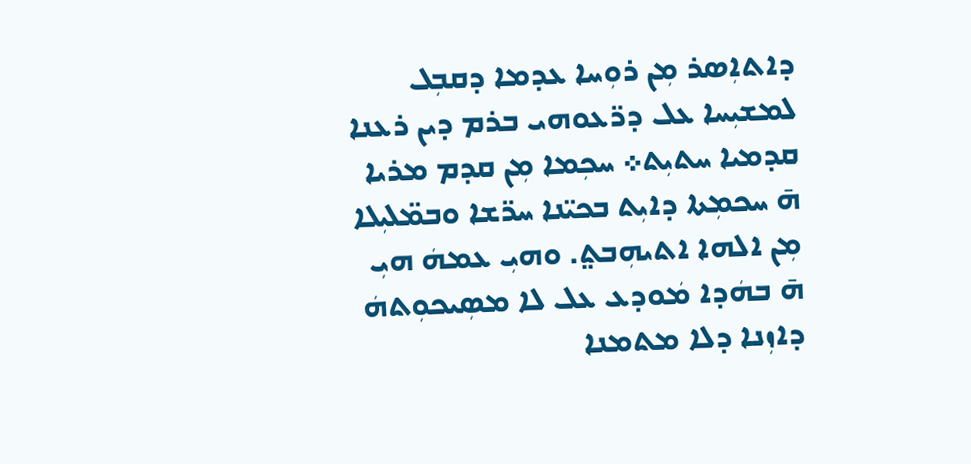ܕܐܬܐܼܣܪ ܡܼܢ ܪܘܼܚܐ ܥܕܡܐ ܕܩܒܼܠ ܠܡܫܝܼܚܐ ܥܠ ܕܪ̈ܥܘܗܝ ܒܪܡ ܕܝܢ ܪܥܢܐ ܩܕܡܝܐ ܚܬܝܼܬ܀ ܚܟܼܡܐ ܡܼܢ ܩܕܡ ܡܪܝܐ ܗ̄ ܚܟܡܼܬܐ ܕܐܝܼܬ ܒܟܝ̈ܢܐ ܚܪ̈ܫܐ ܘܒܡ̈ܠܝܼܠܐ ܡܼܢ ܐܠܗܐ ܐܬܝܗܼܒܬ݀. ܘܗܝܼ ܥܡܗܿ ܗܝܼ ܗ̄ ܒܗܿܕܐ ܡܿܘܕܥ ܥܠ ܠܐ ܡܣܼܝܟܘܼܬܗܿ ܕܐܙܼܢܐ ܕܠܐ ܡܬܡܢܐ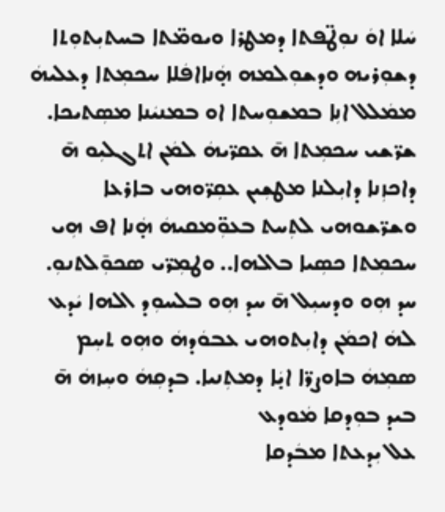ܚܿܠܐ ܐܘܿ ܢܘܼܛ̈ܦܬܐ ܕܡܛܪܐ ܘܝܘܡ̈ܬܐ ܒܚܬܝܼܬܘܼܬܐ ܕܫܘܼܪܝܗ ܘܕܫܘܼܠܡܗ ܗ̣ܿܢܐܐܦܿܠܐ ܚܟܡܼܬܐ ܕܥܠܝܗܿ ܡܡܿܠܠ ܐܢܼܐ ܒܡܫܘܼܚܬܐ ܐܘ ܒܡܢܝܿܢܐ ܡܣܼܬܝܟܐ. ܫܪ̈ܫܝ ܚܟܡܼܬܐ ܗ̄ ܥܩܪ̈ܝܗܿ ܠܡܿܢ ܐܬܓܠܝܼܘ ܗ̄ ܕܐܟܙܼܢܐ ܕܐܝܼܠܢܐ ܡܛܫܼܝܢ ܥܩܼܪ̈ܘܗܝ ܒܐܪܥܐ ܘܫܪ̈ܫܘܗܝ ܠܬܼܚܬ ܒܥܘܼ̈ܡܩܝܗܿ ܗ̣ܿܢܐ ܐܦ ܗܼܝ ܚܟܡܼܬܐ ܟܣܼܝܐ ܒܐܠܗܐ.. ܘܛܡܼܪ̈ܝ ܣܟܘܼ̄ܠܬܢܘܼ. ܚܕ ܗܼܘ ܘܕܚܝܼܠ ܗ̄ ܚܕ ܗܼܘ ܒܠܚܘܼܕ ܐܠܗܐ ܝܿܕܥ ܠܗܿ ܐܟܡܿܢ ܕܐܝܼܬܘܗܝ ܥܒܘܿܕܗܿ ܘܗܼܘ ܬܚܼܡ ܣܡܼܗܿ ܒܐܘܨܪ̈ܐ ܐܝ̣ܿܐ ܕܡܬܼܢܝܐ. ܒܕܩܼܗܿ ܘܚܼܙܗܿ ܗ̄ ܒܝܕ ܒܘܼܕܩܐ ܡܿܘܕܥ
ܥܠ ܝܼܕܥܬܐ ܡܒܿܕܩܐ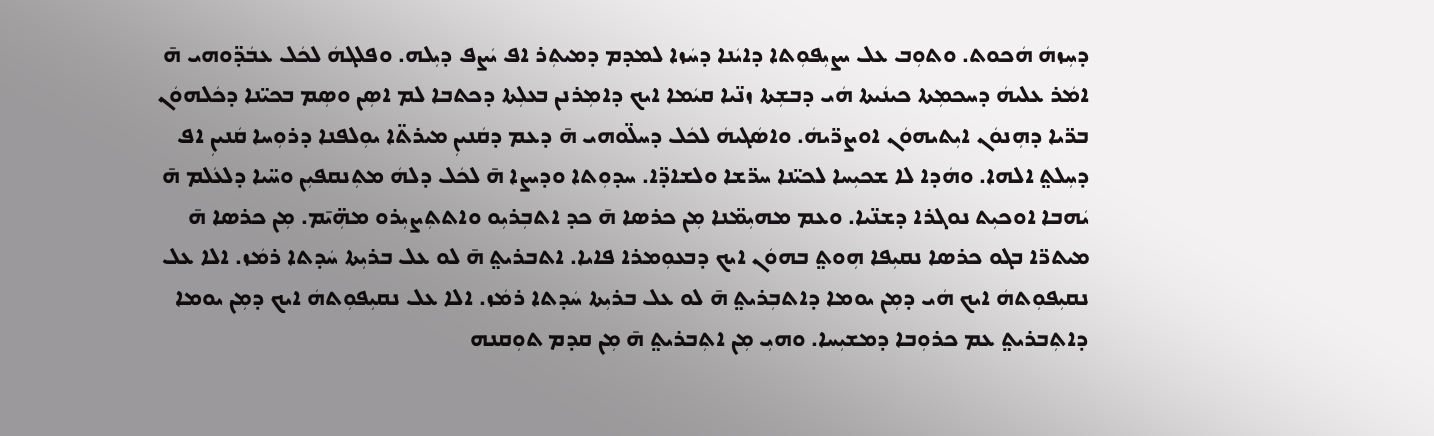ܕܚܼܙܗܿ ܗܿܟܘܬ. ܘܬܘܼܒ ܥܠ ܝܨܝܼܦܘܼܬܐ ܕܐܝܿܢܐ ܕܚܿܙܐ ܠܡܕܡ ܕܡܝܬܼܪ ܐܦ ܝܿܨܦ ܕܝܼܠܗ. ܘܦܠܓܗܿ ܠܟܿܠ ܥܒܿܕ̈ܘܗܝ ܗ̄ ܐܡܿܪ ܥܠܝܗܿ ܕܚܟܡܼܬܐ ܟܝܢܿܝܬܐ ܗܿܝ ܕܒܫܼܬܐ ܙܢ̈ܝܐ ܩܝܿܡܐ ܐܝܟ ܕܐܡܼܪܢܢ ܒܥܠܼܬܐ ܕܟܬܒܐ ܠܡ ܐܣܼܢ ܘܣܼܡ ܒܟܝ̈ܢܐ ܕܟܿܠܗܘܿܢ ܒܪ̈ܝܐ ܕܗܼܢܘܿܢ ܐܝܼܬܝܗܘܿܢ ܐܘܨܪ̈ܝܗܿ. ܘܐܣܿܓܝܗܿ ܠܟܿܠ ܕܚܠ̈ܘܗܝ ܗ̄ ܕܥܡ ܕܩܿܢܝܢܼ ܡܝܪܬ̈ܐ ܝܘܼܠܦܢܐ ܕܪܘܼܚܐ ܩܿܢܝܢܼ ܐܦ ܕܚܼܠܬ݀ ܐܠܗܐ. ܘܗܿܕܐ ܠܐ ܫܟܝܼܚܐ ܠܟܝ̈ܢܐ ܚܪ̈ܫܐ ܘܠܫܐܕ̈ܐ. ܚܕܘܼܬܐ ܘܕܝܨܐ ܗ̄ ܠܟܿܠ ܕܠܗܿ ܡܬܼܢܩܦܝܼܢ ܘܚ̈ܝܐ ܕܠܥܿܠܡ ܗ̄ ܝܿܗܒܐ ܐܘܟܝܼܬ ܢܘܓܪܐ ܕܫܢ̈ܝܐ. ܘܥܡ ܡܗܝܼܡ̈ܢܐ ܡܼܢ ܟܪܣܐ ܗ̄ ܟܕ ܐܬܒܼܪܝܼܘ ܘܐܬܬܼܨܝܼܪܘ ܡܗܼ̈ܝ̄ܡ. ܡܼܢ ܟܪܣܐ ܗ̄ ܡܝܬܪ̈ܐ ܒܓܘ ܟܪܣܐ ܢܩܝܼܦܐ ܗܼܘܬ݀ ܒܗܘܿܢ ܐܝܟ ܕܒܥܘܼܡܪܐ ܦܐܝܐ. ܐܬܒܪܝܬ݀ ܗ̄ ܠܘ ܥܠ ܒܪܝܼܬܐ ܚܿܕܬܐ ܪܡܿܙ. ܐܠܐ ܥܠ ܢܩܝܼܦܘܼܬܗܿ ܐܝܟ ܗܿܝ ܕܡܼܢ ܝܘܡܐ ܕܐܬܒܼܪܝܬ݀ ܗ̄ ܠܘ ܥܠ ܒܪܝܼܬܐ ܚܿܕܬܐ ܪܡܿܙ. ܐܠܐ ܥܠ ܢܩܝܼܦܘܼܬܗܿ ܐܝܟ ܕܡܼܢ ܝܘܡܐ ܕܐܬܼܒܪܝܬ݀ ܥܡ ܟܪܘܼܒܐ ܕܡܫܝܼܚܐ. ܘܗܝܼ ܡܼܢ ܐܬܼܒܪܝܬ݀ ܗ̄ ܡܼܢ ܩܕܡ ܬܘܼܩܢܗ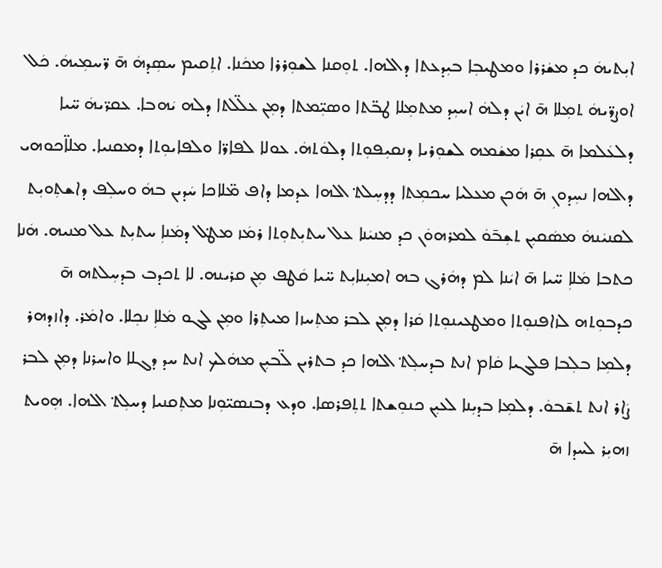ܐܝܼܬܝܗܿ ܟܕ ܡܫܿܪܪܐ ܘܡܛܝܒܼܐ ܒܝܼܕܥܬܐ ܕܐܠܗܐ. ܬܘܼܩܢܐ ܠܫܘܼܪܪܐ ܡܟܿܢܐ. ܐܬܼܩܝܡ ܚܣܼܕܗܿ ܗ̄ ܪ̈ܚܡܼܝܗܿ. ܟܿܠ ܐܘܨܪ̈ܝܗܿ ܬܡܼܠܐ ܗ̄ ܐܝܿܢ ܕܠܗܿ ܐܚܝܼܕ ܡܬܡܼܠܐ ܛܒ̈ܬܐ ܘܣܝܼ̈ܡܬܐ ܕܡܼܢ ܥܠ̈ܠܬܐ ܕܠܗ ܝܿܗܒܐ. ܥܩܪ̈ܝܗܿ ܚ̈ܝܐ ܕܠܥܿܠܡܐ ܗ̄ ܥܩܼܪܐ ܡܫܿܡܗ ܠܫܘܼܪܝܐ ܕܢܩܝܼܦܘܼܬܐ ܕܠܘܿܬܗܿ. ܥܘܠܐ ܠܦܐܪ̈ܐ ܘܠܦܐܝܘܼܬܐ ܕܡܩܢܝܐ. ܡܠܐ̈ܟܘܗܝ ܕܐܠܗܐ ܢܚܼܕܘܢܼ ܗ̄ ܗܿܟܢ ܡܥܠܝܐ ܚܟܡܼܬܐ ܕܕܚܼܠܬ݀ ܐܠܗܐ ܥܕܡܐ ܕܐܦ ܡ̈ܠܐܟܐ ܚܿܕܝܢ ܒܗܿ ܘܚܠܼܦ ܕܐܫܬܼܘܝܼܬ ܠܩܢܝܿܢܗܿ ܡܣܿܩܝܼܢ ܬܫܼܒ̄ܘܿ ܠܡܪܗܘܿܢ ܟܕ ܡܢܝܿܢܐ ܥܠ ܚܬܝܼܬܘܼܬܐ ܪܡܿܙ ܡܛ݀ܠ ܕܡܿܢܐܼ ܚܬܝܼܬ ܥܠ ܡܢܝܗ. ܗܿܢܐ ܟܬܒܐ ܡܿܠܐܼ ܚ̈ܝܐ ܗ̄ ܐܝܿܢܐ ܠܡ ܕܗܿܪܓ ܒܗ ܐܡܝܼܢܐܝܼܬ ܚ̈ܝܐ ܩܿܛܦ ܡܼܢ ܩܪܝܢܗ. ܠܐ ܬܟܕܒ ܒܕܚܼܠܬܗ ܗ̄ ܟܕܒܘܼܬܗ ܠܙܐܦܢܘܼܬܐ ܘܡܛܥܝܢܘܼܬܐ ܩܿܪܐ ܕܡܼܢ ܠܒܪ ܡܬܼܚܙܐ ܡܝܬܼܪܐ ܘܡܼܢ ܠܓܘ ܡܿܠܐܼ ܢܟܼܠܐ. ܘܐܡܿܪ. ܕܐܙܕܗܪ ܕܠܡܼܐ ܒܠܼܒܐ ܦܠܓܝܐ ܩܿܐܡ ܐܢܬ ܒܕܚܠܼܬ݀ ܐܠܗܐ ܟܕ ܒܬܪܝܢ ܠ̈ܒܝܼܢ ܡܗܿܠܟ ܐܢܬ ܚܕ ܕܓܠܐ ܘܐܚܪܢܐ ܕܡܼܢ ܠܒܪ ܨܿܐܪ ܐܢܬ ܬܫ̄ܒܘܿ. ܕܠܡܼܐ ܒܕܝܼܢܐ ܠܥܝܼܢ ܟܢܘܼܫܬܐ ܬܬܼܦܪܣܐ. ܘܕܥ ܕܒܢܣܝ̈ܘܼܢܐ ܡܬܼܩܢܝܐ ܕܚܠܼܬ݀ ܐܠܗܐ. ܗܼܘܝܬ ܙܗܝܼܪ ܠܚܕܐ ܗ̄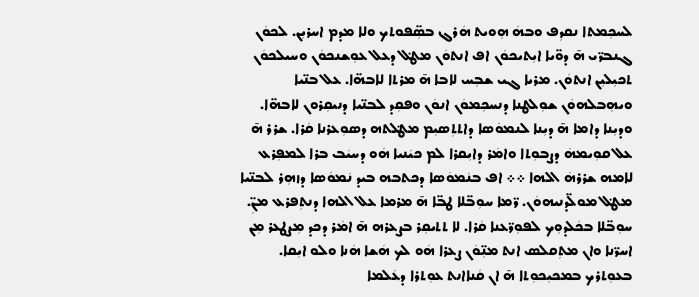ܠܚܟܼܡܬܐ ܢܩܖܼܦ ܘܒܗܿ ܗܼܘܝܬ ܗܿܪܓ ܒܣܼ̈ܦܘܬܟ ܘܠܐ ܡܕܡ ܐܚܪܝܼܢ. ܠܟܘܿܢ ܓܢܒܪ̈ܝ ܗ̄ ܕܘ̈ܝܐ ܐܝܼܬܝܟܘܿܢ ܐܦ ܐܢܬܘܿܢ ܡܛ݀ܠ ܕܥܠ ܥܘܼܫܢܟܘܿܢ ܘܚܝܠܟܘܿܢ ܬܟܝܼܠܝܼܢ ܐܢܬܘܿܢ. ܡܪܝܐ ܓܝ ܫܒܼܚ ܠܐܒܐ ܗ̄ ܡܪܬܐ ܠܐܒܗ̈ܐ. ܥܠ ܒܢ̈ܝܐ ܘܝܗܼܒܠܗܘܿܢ ܫܘܼܠܛܢܐ ܕܢܚܟܼܡܘܿܢ ܐܢܘܿܢ ܘܦܩܼܕ ܠܒܢ̈ܝܐ ܕܢܝܩܼܪܘܢ ܠܐܒܗ̈ܐ. ܘܕܝܼܢܐ ܕܐܡܐ ܗ̄ ܕܝܼܢܐ ܠܢܡܘܿܣܐ ܕܐܬܬܼܣܝܼܡ ܡܛ݀ܠܬܗ ܕܣܘܼܥܪܢܐ ܩܿܪܐ. ܫܪܪ ܗ̄ ܥܠ ܩܘܼܝܡܗܿ ܕܨܒܘܼܬܐ ܘܐܡܿܪ ܕܐܝܼܩܪܐ ܠܡ ܟܝܿܢܝܐ ܗܿܘ ܕܚܝܿܒ ܒܪܐ ܠܡܦܼܪܥ ܠܐܡܗ ܫܪܪܗܿ ܐܠܗܐ ܀܀ ܐܦ ܒܢܿܡܘܿܣܐ ܕܟܬܒܗ ܒܝܕ ܢܿܡܘܿܣܐ ܕܙܗܼܪ ܠܒܢ̈ܝܐ ܡܛ݀ܠ ܡܘܠ̈ܕܢܝܗܘܿܢ. ܪ̈ܡܐ ܚܘܼܒ̈ܠܐ ܛܒ̈ܐ ܗ̄ ܡܪܡܐ ܥܠ ܐܠܗܐ ܕܢܬܼܦܪܥ ܡܢܼ̈. ܚܘܼܒ̈ܠܐ ܒܟܿܠܕܘܼܟ ܠܦܘܼܪ̈ܥܢܐ ܩܿܪܐ. ܠܐ ܬܬܝܩܼܪ ܒܨܥܪܗ ܗ̄ ܐܡܿܪ ܕܟܕ ܡܼܨܛܥܪ ܡܼܢ ܐܚܪ̈ܢܐ ܘܐܢ ܡܬܼܩܠܣ ܐܢܬ ܡܢܼ̈ܘܿܢ ܨܥܪܐ ܗܿܘ ܠܟ ܗܿܫܐ ܗܿܢܐ ܘܠܘ ܐܝܼܩܐ. ܒܥܘܼܬܪܟ ܒܡܟܝܼܟܘܼܬܐ ܗ̄ ܐܢ ܩܿܢܐܐܢܬ ܥܘܼܬܪܐ ܕܥܿܠܡܐ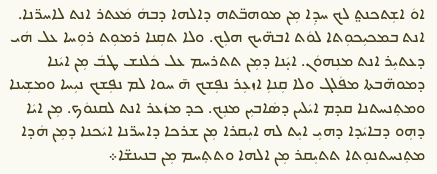ܐܘܿ ܐܫܼܬܟܢܬ݀ ܠܟ ܚܕܼܐ ܡܼܢ ܡܘܗܒ̈ܬܗ ܕܐܠܗܐ ܕܒܗܿ ܡܿܥܬܪ ܐܢܬ ܠܐܚܪ̈ܢܐ. ܐܢܬ ܒܡܟܝܼܟܘܼܬܐ ܠܘܿܬ ܐܒܗ̈ܝܟ ܗܠܼܟ. ܘܠܐ ܬܩܼܢܐ ܪܡܘܼܬ ܪܘܼܚܐ ܥܠ ܗܿܝ ܕܥܬܝܼܪ ܐܢܬ ܡܢܼܗܘܿܢ. ܐܝ̣ܿܢܐ ܕܡܼܢ ܬܬܪܚܡ ܥܠ ܟܿܠܢܫ ܛܒܿ ܡܼܢ ܐܝܿܢܐ ܕܡܘܗ̈ܒܬܐ ܡܦܿܠܓ ܘܠܐ ܩܼܢܐܼ ܐܙܥܼܪ ܢܦܼܫܟ ܗ̄ ܚܘܐ ܠܡ ܢܦܼܫܟ ܢܝܼܚܐ ܘܡܫܼܝܢܐ ܘܡܬܼܢܚܬܢܐ ܩܕܡ ܐܝܿܠܝܢ ܕܣܿܐܒܝܼܢ ܡܢܼܟ. ܟܕ ܡܙܿܥܪ ܐܢܬ ܠܩܢܘܿܟ. ܡܼܢ ܐܝܿܐ ܕܗܼܘ ܕܒܐܝܿܕܐ ܕܗܝܼ ܐܝܼܬ ܠܗ ܐܝܼܩܪܐ ܡܼܢ ܫܪܟܐ ܕܐܚܪ̈ܢܐ ܐܝܿܟܢܐ ܕܡܼܢ ܗܿܕܐ ܡܬܼܢܚܬܢܘܼܬܐ ܬܬܝܼܩܪ ܡܼܢ ܐܠܗܐ ܘܬܬܼܚܡ ܡܼܢ ܒܢܝܢܫ̈ܐ܀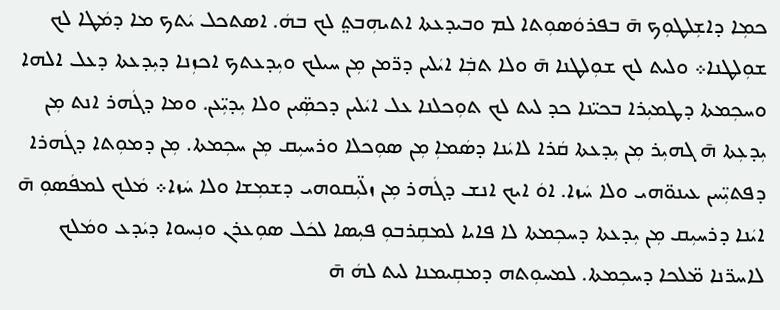ܟܡܼܐ ܕܐܫܼܠܛܘܼܟ ܗ̄ ܒܦܪܘܿܣܘܼܬܐ ܠܡ ܘܒܝܕܥܬܐ ܐܬܝܗܼܒܬ݀ ܠܟ ܒܗܿ. ܐܣܬܟܠ ܝܿܬܟ ܡܐ ܕܡܿܛܐ ܠܟ ܫܘܼܠܛܢܐ܀ ܘܠܝܬ ܠܟ ܫܘܼܠܛܢܐ ܗ̄ ܘܠܐ ܬܒܼ݁ܐ ܐܝܿܠܝܢ ܕܪ̈ܡܢ ܡܼܢ ܚܝܠܟ ܘܝܼܕܥܬܟ ܐܟܙܼܢܐ ܕܝܼܕܥܬܐ ܕܥܠ ܐܠܗܐ ܘܚܟܼܡܬܐ ܕܛܡܝܼܪܐ ܒܟܝ̈ܢܐ ܟܕ ܠܝܬ ܠܟ ܬܘܼܟܠܢܐ ܥܠ ܐܝܿܠܝܢ ܕܟܣܼ̈ܝܢ ܘܠܐ ܝܼܕܝܼ̈ܥܢ. ܘܡܐ ܕܓܿܗܪ ܐܢܬ ܡܼܢ ܝܼܕܥܼܬܐ ܗ̄ ܓܗܝܼܪ ܡܼܢ ܝܼܕܥܬܐ ܩܿܪܐ ܠܐܝܿܢܐ ܕܣܿܡܐܼ ܡܼܢ ܣܘܼܟܠܐ ܘܪܚܝܼܩ ܡܼܢ ܚܟܼܡܬܐ. ܡܼܢ ܕܡܘܼܬܐ ܕܓܿܗܪܐ ܕܦܬܝܼ̈ܚܢ ܥܝܢܘ̈ܗܝ ܘܠܐ ܚܿܙܐ. ܐܘܿ ܐܝܟ ܐܢܫ ܕܓܿܗܪ ܡܼܢ ܙܠ̈ܝܼܩܘܗܝ ܕܫܡܼܫܐ ܘܠܐ ܚܿܙܐ܀ ܡܿܠܟ ܠܡܦܿܣܘܼ ܗ̄ ܐܝܿܢܐ ܕܪܚܝܼܩ ܡܼܢ ܝܼܕܥܬܐ ܕܚܟܼܡܬܐ ܠܐ ܦܐܝܐ ܠܡܩܼܪܒܘܼ ܦܝܼܣܐ ܠܟܿܠ ܣܘܼܥܪܢ ܘܢܼܚܘܐ ܕܝܿܕܥ ܘܡܿܠܟ ܠܐܚܪ̈ܢܐ ܡ̈ܠܟܐ ܕܚܟܼܡܬܐ. ܠܡܚܘܼܬܗ ܕܡܩܼܝܡܢܐ ܠܝܬ ܠܗܿ ܗ̄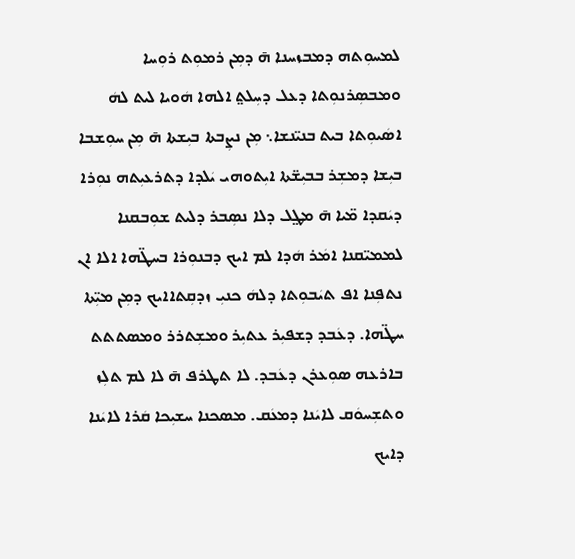ܠܡܚܘܼܬܗ ܕܡܒܙܚܢܐ ܗ̄ ܕܡܼܢ ܪܡܘܼܬ ܪܘܼܚܐ ܘܡܒܣܼܪܢܘܼܬܐ ܕܥܠ ܕܚܼܠܬ݀ ܐܠܗܐ ܗܿܘܝܐ ܠܝܬ ܠܗܿ ܐܣܿܝܘܼܬܐ ܒܝܬ ܒܢܝ̈ܢܫܐ܆ ܡܼܢ ܢܨܼܒܬܐ ܒܝܼܫܬܐ ܗ̄ ܡܼܢ ܚܘܼܫܒܐ ܒܝܼܫܐ ܕܡܫܼܪ ܒܒܝܼܫ̈ܬܐ ܐܝܼܬܘܗܝ ܝܿܠܕܐ ܕܬܪܥܝܼܬܗ ܢܘܼܪܐ ܕܝܿܩܕܐ ܡ̈ܝܐ ܗ̄ ܡܛ݀ܠ ܕܠܐ ܢܣܼܒܪ ܕܠܝܬ ܫܘܼܒܩܢܐ ܠܡܡܝ̈ܩܢܐ ܐܡܿܪ ܗܿܕܐ ܠܡ ܐܝܟ ܕܒܢܘܼܪܐ ܒܚܛ̈ܗܐ ܐܠܐ ܐܢ ܢܬܦܼܢܐ ܐܦ ܬܝܿܒܘܼܬܐ ܕܠܗܿ ܟܢܝܼ ܙܕܩܼܬܐܐܝܟ ܕܡܼܢ ܡܝܼ̈ܬܐ ܚܛ̈ܗܐ. ܕܥܿܒܕ ܕܫܦܝܼܪ ܥܬܝܼܪ ܘܡܫܼܬܪܪ ܘܡܣܬܬܬ ܒܐܪܥܗ ܣܘܼܥܪܢ ܕܥܿܒܕ. ܠܐ ܬܛܪܦ ܗ̄ ܠܐ ܠܡ ܬܠܼܙ ܘܬܫܼܚܘܿܩ ܠܐܝܿܢܐ ܕܡܥܿܩ. ܡܣܟܢܐ ܚܫܝܼܟܐ ܩܿܪܐ ܠܐܝܿܢܐ ܕܐܝܟ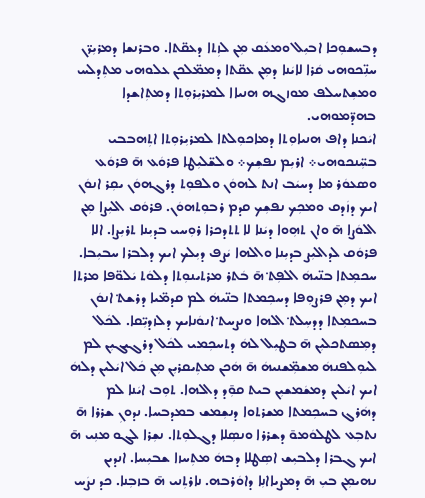ܕܒܚܫܘܼܟܐ ܐܒܝܼܠ ܘܡܥܿܩ ܡܼܢ ܠܙܼܬܐ ܕܥܩ̈ܬܐ. ܘܒܪܢܫܐ ܕܡܪܝܼܪ̈ܢ ܚܢܼ̈ܟܘܗܝ ܩܿܪܐ ܠܐܝܿܢܐ ܕܡܼܢ ܥܩ̈ܬܐ ܕܡܡ̈ܠܟܢ ܥܠܘܗܝ ܡܬܼܕܠܚ ܘܡܫܼܬܚܠܦ ܡܘܙܓܗ ܗܢܝܐܐ ܠܡܪܝܼܪܘܼܬܐ ܕܡܬܼܐܫܕܐ ܒܗܕ̈ܡܘܗܝ.
ܐܝܿܟܢܐ ܕܐܦ ܗܢܝܐܘܼܬܐ ܕܡܐܟܘܼܠܬܐ ܠܡܪܝܼܪܘܼܬܐ ܐܬܼܗܒܒܝ ܒܚܼ̈ܢܟܘܗܝ܀ ܐܪܝܼܡ ܢܦܫܼܟ܀ ܘܠܫ̈ܠܝܼܛܐ ܦܪܘܿܥ ܗ̄ ܦܪܘܿܥ ܘܣܥܘܿܪ ܡܐ ܕܚܝܿܒ ܐܢܬ ܠܗܘܿܢ ܘܠܦܘܼܬ ܕܪܓܗܘܿܢ ܝܩܼܪ ܐܢܘܿܢ ܐܝܟ ܕܙܿܕܩ ܘܡܟܼܟ ܢܦܫܼܟ ܩܕܡ ܪܒܘܼܬܗܘܿܢ. ܦܪܘܿܩ ܐܠܝܼܨܐ ܡܼܢ ܐܠܘܿܨܐ ܗ̄ ܘܐܢ ܬܗܼܘܐ ܕܝܿܢܐ ܠܐ ܬܬܕܟܪܐ ܪܘܼܚܝ ܒܕܝܼܢܐ ܬܪܝܼܨܐ. ܐܠܐ ܦܪܘܿܩ ܠܕܐܠܝܼܨ ܒܕܝܼܢܐ ܘܐܠܗܐ ܝܿܨܦ ܕܝܼܠܟ ܐܝܟ ܕܠܒܪܐ ܚܒܝܼܒܐ. ܚܟܡܼܬܐ ܒܢ̈ܝܗܿ ܐܠܦܼܬ݀ ܗ̄ ܒܿܬܪ ܡܪܬܝܢܘܼܬܐ ܕܠܘܿܬ ܝܿܠܘ̈ܦܐ ܡܪܬܐ ܐܝܟ ܕܡܼܢ ܦܪܨܘܼܦܐ ܕܚܟܼܡܬܐ ܒܢ̈ܝܗܿ ܠܡ ܩܕܡ̈ܝܐ ܕܪܫܬ݀ ܐܢܘܿܢ ܒܚܟܡܼܬܐ ܕܕܚܼܠܬ݀ ܐܠܗܐ ܘܢܨܚܬ݀ ܐܢܘܿܢܐܝܟ ܕܠܙܕܝܼ̈ܩܐ. ܠܟܿܠ ܕܡܼܣܬܟܠܝܼܢ ܗ̄ ܒܛܝܼܠ ܠܗܿ ܕܬܚܟܼܡܝ ܠܟܿܠ ܕܪܓܝܓܝܼܢ ܠܡ ܠܝܘܼܠܦܢܗܿ ܡܫܡܼ̈ܫܢܝܗܿ ܗ̄ ܗܿܟܢ ܡܬܼܝܩܪܝܼܢ ܡܼܢ ܟܿܠ ܐܝܿܠܝܢ ܕܠܗܿ ܐܝܟ ܐܝܿܠܝܢ ܕܡܫܿܡܫܝܼܢ ܒܝܬ ܩܘܼ̄ܕ ܕܐܠܗܐ. ܬܘܼܒ ܐܝܿܢܐ ܠܡ ܕܗܿܪܓ ܒܚܟܼܡܬܐ ܡܫܪܬܘܐ ܕܢܫܼܡܫ ܒܡܕܒܚܐ. ܢܕܘܢܼ ܫܪܪܐ ܗ̄ ܢܬܒܼܥ ܠܛܠܘܿܡܘ̄ ܕܫܪܪܐ ܘܢܣܼܠܐ ܕܓܠܘܼܬܐ. ܢܫܼܪܐ ܠܓܘ ܡܢܼܝ ܗ̄ ܐܝܟ ܓܒܪܐ ܕܠܒܝܼܫ ܐܣܼܛܠܐ ܕܒܗܿ ܡܬܼܚܙܐ ܫܒܝܼܚܐ. ܐܢܕܝܢ ܢܗܝܡܼܢ ܒܝܼ ܗ̄ ܕܡܨܝܐܐܢܼܐ ܕܐܘܿܪܒܗ. ܢܐܪܬܼܢܝ ܗ̄ ܒܙܒܼܢܐ. ܟܕ ܢܨܿܚ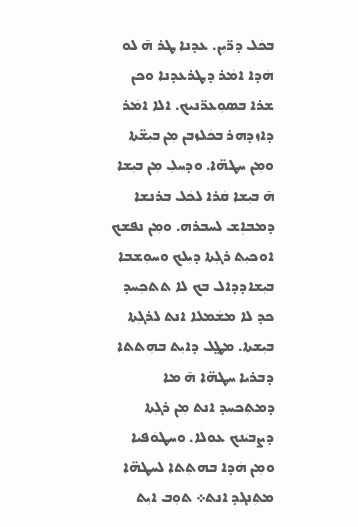ܒܟܿܠ ܕܪ̈ܝܼܢ. ܥܕܢܐ ܛܪ ܗ̄ ܠܘ ܗܿܕܐ ܐܡܿܪ ܕܛܪܥܕܢܐ ܘܟܢ ܫܪܐ ܒܣܘܼܥܪ̈ܢܝܟ. ܐܠܐ ܐܡܿܪ ܕܐܙܕܗܪ ܒܟܿܠܙܒܢ ܡܼܢ ܒܝܼܫ̈ܬܐ ܘܡܼܢ ܚܛܗ̈ܐ. ܘܕܚܠܼ ܡܼܢ ܒܝܼܫܐ ܗ̄ ܒܝܼܫܐ ܩܿܪܐ ܠܟܿܠ ܒܪܢܫܐ ܕܡܒܐܼܫ ܠܚܒܪܗ. ܘܡܼܢ ܢܦܫܟ ܐܘܟܝܼܬ ܪܓܼܬܐ ܕܝܼܠܟ ܘܚܘܼܫܒܐ ܒܝܼܫܐܕܕܐܠ ܒܟ ܠܐ ܬܬܟܼܚܕ ܟܕ ܠܐ ܡܫܿܡܠܐ ܐܢܬ ܠܪܓܼܬܐ ܒܝܼܫܬܐ. ܡܛ݀ܠ ܕܐܝܼܬ ܒܗܼܬܬܐ ܕܒܪܝܐ ܚܛܗ̈ܐ ܗ̄ ܡܐ ܕܡܬܼܟܚܕ ܐܢܬ ܡܼܢ ܪܓܼܬܐ ܕܨܒܝܿܢܟ ܥܘܠܐ. ܘܚܛܘܿܦܝܐ ܘܡܼܢ ܗܿܕܐ ܒܗܬܼܬܐ ܠܚܛܗ̈ܐ ܡܬܼܢܓܕ ܐܢܬ܀ ܬܘܼܒ ܐܝܼܬ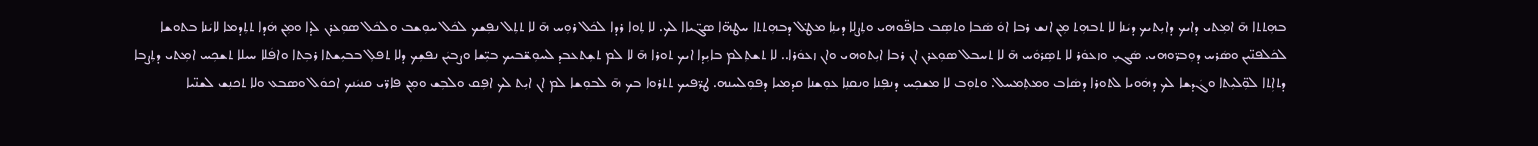ܒܗܼܬܬܐ ܗ̄ ܐܡܼܬܝ ܕܐܝܟ ܕܐܝܼܬܝܟ ܕܝܿܢܐ ܠܐ ܬܒܗܼܬ ܡܼܢ ܐܢܫ ܪܒܐ ܐܘܿ ܣܿܒܐ ܘܬܣܼܒ ܒܐܦ̈ܘܗܝ ܘܬܼܨܠܼܐ ܕܝܢܼܐ ܡܛ݀ܠ ܕܒܗܼܬܬܐ ܚܛܗ̈ܐ ܣܓ̈ܝܐܐ ܠܟ. ܠܐ ܬܼܘܐ ܪܕܐ ܠܟܿܠ ܪܘܼܚ ܗ̄ ܠܐ ܬܬܼܠ ܢܦܼܫܟ ܠܟܿܠ ܚܘܼܫܒ ܘܠܟܿܠ ܣܘܼܥܪܢ ܠܕܐ ܘܡܼܢ ܗܿܕܐ ܬܬܼܕܡܐ ܠܐܝܿܢܐ ܒܬܘܫܐ ܠܟܿܠܦܢ̈ܝܢ ܘܣܿܪܚ ܕܘܼܒܪ̈ܘܗܝ. ܣܿܓܝܼ ܘܙܥܘܿܪ ܠܐ ܬܣܼܪܘܿܚ ܗ̄ ܠܐ ܬܚܒܠ ܣܘܼܥܪܢ ܐܢ ܪܒܐ ܐܝܼܬܘܗܝ ܘܐܢ ܙܥܘܿܪܐ.. ܠܐ ܬܫܬܼܠܡ ܒܐܝܼܕܐ ܐܝܟ ܬܘܪܐ ܗ̄ ܠܐ ܠܡ ܬܫܼܬܥܒܕ ܠܚܘܼܫ̈ܒܝܟ ܒܝܼ̈ܫܐ ܘܨܒܝܿܢ ܢܦܫܼܟ ܕܠܐ ܬܦܠܼ ܒܒܝܼܫܬܐ ܪܒܼܬܐ ܘܐܦܿܠܐ ܚܝܠܐ ܬܫܟܼܚ ܐܡܼܬܝ ܕܬܼܨܒܐ ܕܬܐܼܬܐ ܠܘܼ̈ܠܝܼܬܐ ܘܓܿܕܫܐ ܠܟ ܕܗܿܘܝܐ ܠܬܘܪܐ ܕܣܿܐܒ ܘܡܬܼܡܚܠ. ܘܬܘܼܒ ܠܐ ܡܫܟܼܚ ܕܢܦܼܢܐ ܘܢܩܢܼܐ ܥܘܼܫܢܐ ܩܕܡܝܐ ܕܦܘܼܠܚܢܗ. ܛܪ̈ܦܝܟ ܬܬܪܘܐ ܒܟ ܗ̄ ܠܒܘܼܫܐ ܠܡ ܐܢ ܐܝܼܬ ܠܟ ܐܦܼܩ ܘܠܒܼܫ ܘܡܼܢ ܦܐܪ̈ܝ ܩܢܝܿܢܟ ܐܟܘܿܠ ܘܣܒܥ ܘܠܐ ܬܟܢܼܫ ܠܫܢ̈ܝܐ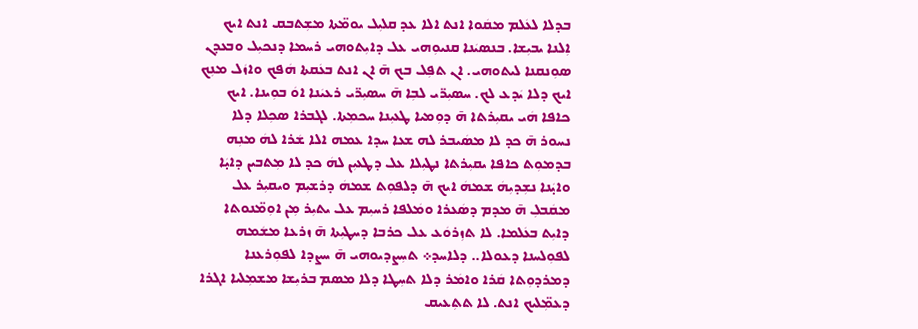ܒܕܠܐ ܠܥܿܠܡ ܡܩܿܘܐ ܐܢܬ ܐܠܐ ܥܕ ܩܠܝܼܠ ܝܘܡ̈ܬܐ ܡܫܼܬܒܩ ܐܢܬ ܐܝܟ ܐܼܠܢܐ ܝܒܝܼܫܐ. ܒܢܣܝܿܢܐ ܩܢܝܘܼܗܝ ܥܠ ܕܐܝܼܬܘܗܝ ܪܚܡܐ ܕܢܟܝܼܠ ܘܒܥܕܢ ܣܘܼܢܩܢܐ ܠܝܬܘܗܝ. ܐܢ ܬܦܼܠ ܒܟ ܗ̄ ܐܢ ܐܢܬ ܒܥܿܩܬܐ ܗܿܦܟ ܘܐܙܿܠ ܡܢܼܟ ܐܝܟ ܕܠܐ ܝܿܕܥ ܠܟ. ܚܣܝܼܪ̈ܝ ܠܒܼܐ ܗ̄ ܚܣܝܼܪ̈ܝ ܪܥܝܿܢܐ ܐܘܿ ܒܘܼܝܢܐ. ܐܝܟ ܟܐܦܐ ܗܿܝ ܝܩܝܼܪܬܐ ܗ̄ ܕܘܼܡܝܐ ܛܥܝܼܢܐ ܚܟܡܼܬܐ. ܠܓܒܪܐ ܣܟܼܠܐ ܕܠܐ ܢܚܘܪ ܗ̄ ܟܕ ܠܐ ܡܣܿܝܒܪ ܠܗ ܫܥܐ ܚܕܐ ܥܡܗ ܐܠܐ ܫܿܪܐ ܠܗܿ ܡܢܼܗ ܒܕܡܘܼܬ ܟܐܦܐ ܝܩܝܼܪܬܐ ܢܛܝܼܠܐ ܥܠ ܕܛܥܝܼܢ ܠܗܿ ܟܕ ܠܐ ܡܼܬܒܝܢ ܕܐܝ̣ܿܐ ܘܐܝ̣ܿܢܐ ܢܫܼܕܝܼܗܿ ܫܡܗܿ ܐܝܟ ܗ̄ ܕܠܦܘܼܬ ܫܡܗܿ ܕܪܫܝܼܡ ܘܝܩܝܼܪ ܥܠ ܡܩܿܒܠܼ ܗ̄ ܡܕܡ ܕܣܿܥܪܐ ܘܡܿܠܦܐ ܪܚܝܼܡ ܥܠ ܝܬܝܼܪ ܡܼܢ ܐܘܼܡ̈ܢܘܬܐ ܕܐܝܼܬ ܒܥܿܠܡܐ. ܠܐ ܬܙܼܪܘܿܥ ܥܠ ܟܪܒܐ ܕܚܛܝܼܬܐ ܗ̄ ܙܪܥܐ ܡܫܿܡܗ ܠܦܘܼܠܚܢܐ ܕܥܘܠܐ.. ܕܠܐܚܕ܀ ܬܚܼܨܕܝܘܗܝ ܗ̄ ܚܨܕܐ ܠܦܘܼܪܥܢܐ ܕܡܪܕܘܼܬܐ ܩܿܪܐ ܘܐܡܿܪ ܕܠܐ ܬܚܼܛܐ ܕܠܐ ܡܣܡ ܒܪܝܼܫܐ ܡܫܡܼܠܝܐ ܐܓܪܐ ܕܥܡܼ̈ܠܝܟ ܐܢܬ. ܠܐ ܬܬܼܥܝܩ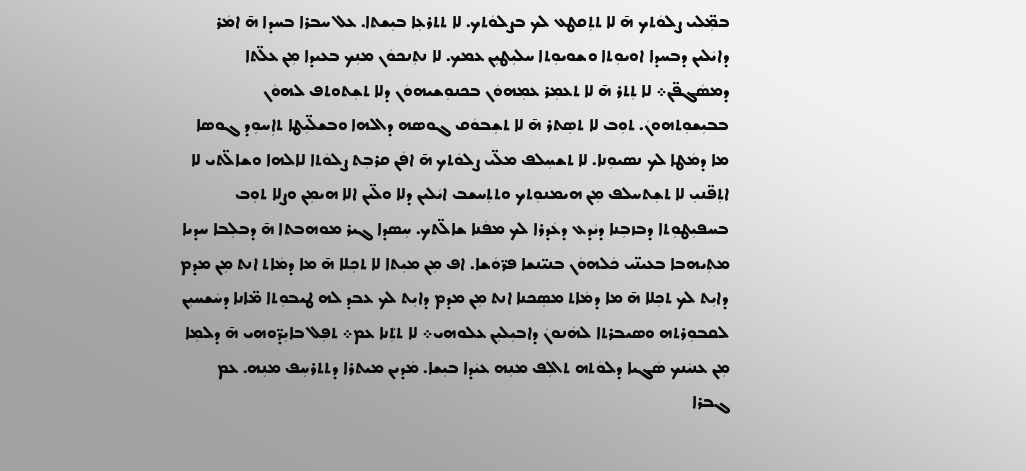ܒܡܼ̈ܠܝ ܨܠܘܿܬܟ ܗ̄ ܠܐ ܬܬܼܩܛܥ ܠܟ ܒܨܠܘܿܬܟ. ܠܐ ܬܬܪܥܼܐ ܒܝܼܫܬܐ. ܥܠ ܚܒܪܐ ܒܚܕܐ ܗ̄ ܐܡܿܪ ܕܐܝܿܠܝܢ ܕܒܚܕܐ ܐܘܝܘܼܬܐ ܘܫܘܝܘܼܬܐ ܚܠܝܼܛܝܼܢ ܥܡܟ. ܠܐ ܢܬܼܢܟܘܿܢ ܡܢܼܟ ܒܥܝܕܐ ܡܼܢ ܥܠ̈ܬܐ ܕܡܣܿܓܦ̈ܢ܀ ܠܐ ܬܼܬܪ ܗ̄ ܠܐ ܬܥܡܼܪ ܥܡܼܗܘܿܢ ܒܟܢܘܼܫܝܗܘܿܢ ܕܠܐ ܬܫܼܬܘܬܦ ܠܗܘܿܢ ܒܒܝܼܫܘܼܬܗܘܢܿ. ܬܘܼܒ ܠܐ ܬܣܼܬܪ ܗ̄ ܠܐ ܬܫܼܒܘܿܩ ܓܘܣܗ ܕܐܠܗܐ ܘܒܫܠ̈ܝܼܛܐ ܬܐܼܚܘܼܕ ܓܘܣܐ ܡܐ ܕܡܿܛܐ ܠܟ ܢܣܝܘܼܢܐ. ܠܐ ܬܫܚܼܠܦ ܡܠ̈ܝ ܨܠܘܿܬܟ ܗ̄ ܐܦܿܢ ܩܪܒܼܬ ܨܠܘܿܬܐ ܠܐܠܗܐ ܘܫܐܠ̈ܬܝ ܠܐ ܐܬܼܦ̈ܢܝܼ ܠܐ ܬܫܼܬܚܠܦ ܡܼܢ ܗܝܡܢܘܼܬܟ ܘܬܬܼܚܫܒ ܐܝܿܠܝܢ ܕܠܐ ܘܠ̈ܝܢ ܐܠܐ ܗܝܡܼܢ ܘܨܠܐ ܬܘܼܒ ܒܚܦܝܼܛܘܼܬܐ ܕܒܙܒܼܢܐ ܕܝܿܕܥ ܕܥܿܕܪܐ ܠܟ ܡܦܿܢܐ ܫܐܠ̈ܬܟ. ܚܼܣܕܐ ܓܝܪ ܡܘܗܒܬܐ ܗ̄ ܕܒܠܼܒܐ ܚܕܝܐ ܡܬܼܝܗܒܐ ܒܥܝܢ̈ܝ ܟܿܠܗܘܿܢ ܒܢܝ̈ܢܫܐ ܦܪ̈ܘܿܫܐ. ܐܦ ܡܼܢ ܡܝܼܬܐ ܠܐ ܬܟܼܠܐ ܗ̄ ܡܐ ܕܡܿܐܬ ܐܢܬ ܡܼܢ ܡܕܡ ܕܐܝܼܬ ܠܟ ܬܟܼܠܐ ܗ̄ ܡܐ ܕܡܿܐܬ ܡܣܼܟܢܐ ܐܢܬ ܡܼܢ ܡܕܡ ܕܐܝܼܬ ܠܟ ܥܒܕ ܠܗ ܛܝܒܘܼܬܐ ܡ̈ܐܢܐ ܕܚܿܫܚܝܼܢ ܠܩܒܘܼܪܬܗ ܘܣܝܒܪܬܐ ܠܗܿܢܘܢܿ ܕܐܒܝܼܠܝܼܢ ܥܠܘܗܝ܀ ܠܐ ܬܬܼ݁ܢܐ ܥܡ܀ ܬܦܼܠ ܒܐܝܼܕ̈ܘܗܝ ܗ̄ ܕܠܡܼܐ ܡܼܢ ܥܢܝܿܢܟ ܣܿܓܝܐ ܕܠܘܿܬܗ ܬܐܠܼܦ ܡܢܼܗ ܥܝܿܕܐ ܒܝܼܫܐ. ܡܿܕܝܢ ܡܝܬܪܐ ܕܬܬܪܚܼܦ ܡܢܼܗ. ܥܡ ܓܒܪܐ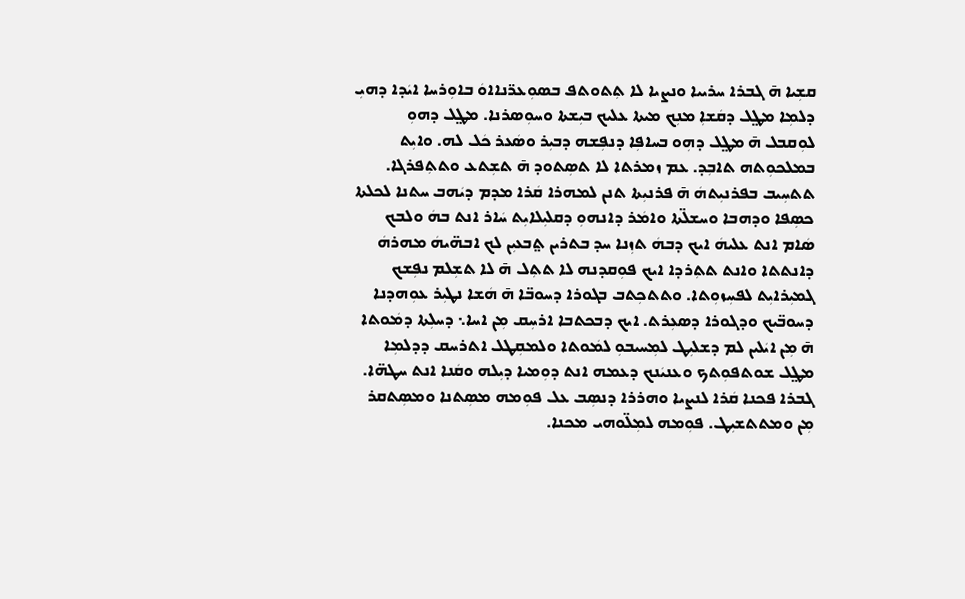ܩܫܼܝܐ ܗ̄ ܓܒܪܐ ܚܪܝܝܐ ܘܢܨܝܐ ܠܐ ܬܼܬܘܬܦ ܒܣܘܼܥܪ̈ܢܐܐܘܿ ܒܐܘܼܪܚܐ ܐܝܿܕܐ ܕܗܝܼ ܕܠܡܼܐ ܡܛ݀ܠ ܕܩܿܫܐܼ ܡܢܼܟ ܡܝܬܐ ܥܠܝܟ ܒܝܼܫܬܐ ܘܚܘܼܣܪܢܐ. ܡܛ݀ܠ ܕܗܘܼ ܠܘܼܩܒܠ ܗ̄ ܡܛ݀ܠ ܕܗܼܘ ܒܚܐܦܼܐ ܕܢܦܼܫܗ ܕܒܝܼܪ ܘܣܿܥܪ ܟܿܠ ܠܗ. ܘܐܝܼܬ ܒܡܠܟܘܼܬܗ ܬܐܒܼܕ. ܥܡ ܙܡܪܬܐ ܠܐ ܬܣܼܬܘܕ ܗ̄ ܬܫܼܬܥ ܘܬܬܼܦܪܓܐ. ܬܬܚܼܝܒ ܒܦܪܢܝܼܬܗܿ ܗ̄ ܦܪܢܝܼܬܐ ܬܢܢ ܠܡܗܪܐ ܩܿܪܐ ܡܕܡ ܕܝܿܗܒ ܚܬܢܐ ܠܟܠܬܐ ܟܣܼܦܐ ܘܕܗܒܐ ܘܚܫܠ̈ܬܐ ܘܐܡܿܪ ܕܐܢܗܘܼ ܕܩܠܝܼܠܐܝܼܬ ܚܿܐܪ ܐܢܬ ܒܗܿ ܘܠܒܟ ܣܿܐܡ ܐܢܬ ܥܠܝܗܿ ܐܝܟ ܕܒܗܿ ܬܙܼܢܐ ܚܕ ܒܬܪܝܢ ܬ݀ܒܥܝܼܢ ܠܟ ܐܒܗ̈ܝܗܿ ܡܗܪܗܿ ܕܐܢܬܬܐ ܘܐܢܬ ܬܬܼܪܕܐ ܐܝܟ ܦܘܼܩܕܢܗ ܠܐ ܬܬܼܠ ܗ̄ ܠܐ ܬܫܼܠܡ ܢܦܼܫܟ ܓܡܝܼܪܐܝܼܬ ܠܦܚܼܙܘܼܬܐ. ܘܬܬܟܼܬܒ ܒܓܘܪܐ ܕܚܘܒ̈ܐ ܗ̄ ܗܿܫܐ ܢܛܝܼܪ ܥܘܼܗܕܢܐ ܕܚܘܒ̈ܝܟ ܘܕܓܘܪܐ ܕܣܥܼܪܬ. ܐܝܟ ܕܒܟܬܒܐ ܐܪܚܼܩ ܡܼܢ ܐܚܐ܆ ܕܚܠܼܬܐ ܕܡܿܘܬܐ ܗ̄ ܡܼܢ ܐܝܿܠܝܢ ܠܡ ܕܫܠܝܼܛ ܠܡܼܚܝܒܘܼ ܠܡܿܘܬܐ ܘܠܡܩܼܛܠ ܐܬܪܚܩ ܕܕܠܡܼܐ ܡܛ݀ܠ ܫܘܬܦܘܼܬܟ ܘܥܢܝܿܢܟ ܕܥܡܗ ܐܢܬ ܕܘܼܡܝܐ ܕܝܼܠܗ ܘܩܿܢܐ ܐܢܬ ܚܛܗ̈ܐ. ܓܒܪܐ ܦܟܢܐ ܩܿܪܐ ܠܢܨܝܐ ܘܗܪܪܐ ܕܢܣܼܒ ܥܠ ܦܘܼܡܗ ܡܣܼܬܢܐ ܘܡܣܼܬܩܪ ܡܼܢ ܘܡܬܬܫܝܼܛ. ܦܘܼܡܗ ܠܡܼܠ̈ܘܗܝ ܡܟܢܐ.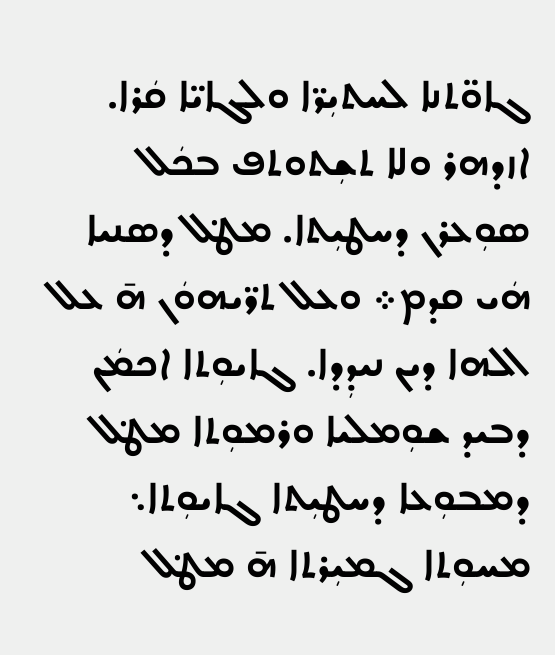ܓܐܘ̈ܬܢܐ ܠܚܬܝܼܪ̈ܐ ܘܠܓܐܝ̈ܐ ܩܿܪܐ. ܐܙܕܗܪ ܘܠܐ ܬܫܼܬܘܬܦ ܒܟܿܠ ܣܘܼܥܪܢ ܕܚܛܝܼܬܐ. ܡܛ݀ܠ ܕܣܢܝܐ ܗܿܝ ܩܕܡ܀ ܘܥܠ ܬܪ̈ܝܗܘܿܢ ܗ̄ ܥܠ ܐܠܗܐ ܕܝܢ ܢܝܕܼܕܐ. ܓܐܝܘܼܬܐ ܐܟܡܿܢ ܕܒܝܕ ܫܘܼܡܠܝܐ ܘܪܡܘܼܬܐ ܡܛ݀ܠ ܕܡܒܘܼܥܐ ܕܚܛܝܼܬܐ ܓܐܝܘܼܬܐ܆ ܡܚܘܼܬܐ ܓܡܝܼܪܬܐ ܗ̄ ܡܛ݀ܠ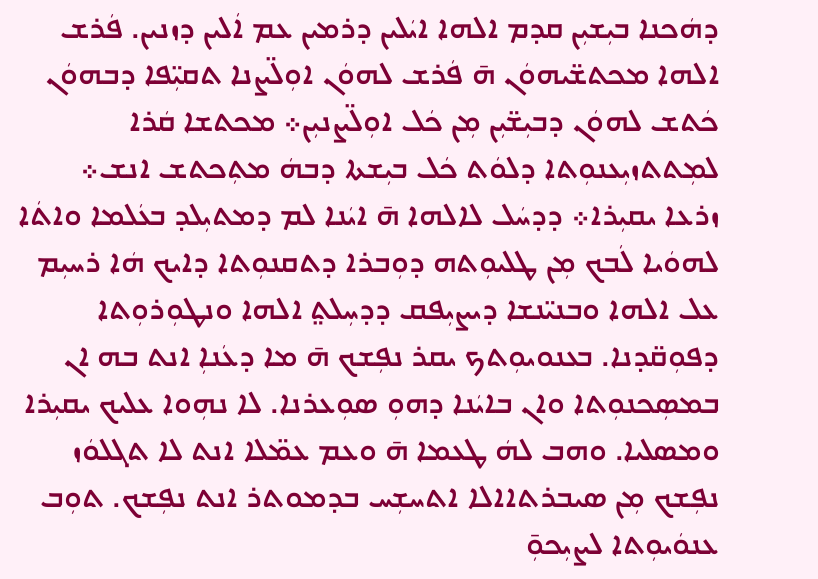ܕܗܿܟܢܐ ܒܝܼܫܝܼܢ ܩܕܡ ܐܠܗܐ ܐܝܿܠܝܢ ܕܪܡܝܢ ܥܡ ܐܿܠܝܢ ܕܙܢܝܢ. ܦܿܪܫ ܐܠܗܐ ܡܟܬܫ̈ܝܗܘܿܢ ܗ̄ ܦܿܪܫ ܠܗܘܿܢ ܐܘܼܠ̈ܨܢܐ ܬܩܝܼ̈ܦܐ ܕܒܗܘܿܢ ܟܿܬܫ ܠܗܘܿܢ ܕܒܝܼܫ̈ܝܼܢ ܡܼܢ ܟܿܠ ܐܘܼܠ̈ܨܢܝܼܢ܀ ܡܟܬܫܐ ܩܿܪܐ ܠܡܼܬܬܙܝܼܥܢܘܼܬܐ ܕܠܘܿܬ ܟܿܠ ܒܝܼܫܬܐ ܕܒܗܿ ܡܬܼܟܬܫ ܐܢܫ܀ ܙܪܥܐ ܝܩܝܼܪܐ܀ ܕܕܚܿܠ ܠܐܠܗܐ ܗ̄ ܐܝܿܢܐ ܠܡ ܕܡܬܝܼܠܕ ܒܥܿܠܡܐ ܘܐܬܿܐ ܠܗܘܿܝܐ ܠܿܒܟ ܡܼܢ ܛܠܝܘܼܬܗ ܕܘܼܒܪܐ ܕܬܩܢܘܼܬܐ ܕܐܝܟ ܗܿܐ ܪܚܝܼܡ ܥܠ ܐܠܗܐ ܘܒܢܝ̈ܢܫܐ ܕܝܨܝܼܦܩ ܕܕܚܼܠܬ݀ ܐܠܗܐ ܘܢܛܘܼܪܘܼܬܐ ܕܦܘܼܩ̈ܕܢܐ. ܒܥܢܘܝܘܼܬܟ ܝܩܪ ܢܦܼܫܟ ܗ̄ ܡܐ ܕܥܿܢܐܼ ܐܢܬ ܒܗ ܐܢ ܒܡܣܼܟܢܘܼܬܐ ܘܐܢ ܒܐܝܿܢܐ ܕܗܘܼ ܣܘܼܥܪܢܐ. ܠܐ ܢܗܼܘܐ ܥܠܝܟ ܝܩܝܼܪܐ ܘܡܣܠܝܐ. ܘܗܒ ܠܗܿ ܛܥܡܐ ܗ̄ ܘܥܡ ܥܡ̈ܠܐ ܐܢܬ ܠܐ ܬܓܠܘܿܙ ܢܦܼܫܟ ܡܼܢ ܣܝܒܪܬܐܐܠܐ ܐܬܚܫܼܚ ܒܕܡܘܬܪ ܐܢܬ ܢܦܼܫܟ. ܬܘܼܒ ܥܢܘܿܝܘܼܬܐ ܠܨܝܼܟܘܼ̄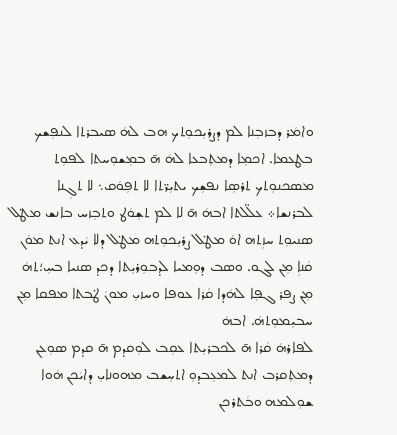ܘܐܡܿܪ ܕܒܙܒܼܢܐ ܠܡ ܕܨܪܝܼܟܘܼܬܟ ܗܒ ܠܗܿ ܣܝܒܪܬܐ ܠܢܦܼܫܟ ܒܛܥܡܐ. ܐܟܡܼܐ ܕܡܬܼܒܥܐ ܠܗܿ ܗ̄ ܒܡܼܫܘܼܚܬܐ ܠܦܘܼܬ ܡܣܟܢܘܼܬܟ ܬܪܣܼܐ ܢܦܫܼܟ ܝܬܝܼܪ̈ܬܐ ܠܐ ܬܦܼܘܿܩ܆ ܠܐ ܬܓܼܢܐ ܠܒܪܢܫܐ܀ ܥܠ̈ܠܬܐ ܐܒܗܿ ܗ̄ ܠܐ ܠܡ ܬܫܼܘܿܛ ܘܬܒܼܙܚ ܒܐܢܫ ܡܛ݀ܠ ܣܢܝܘܼܬ ܚܙܼܬܗ ܐܘܿ ܡܛ݀ܠ ܨܪܝܼܟܘܼܬܗ ܡܛ݀ܠ ܕܠܐ ܝܿܕܥ ܐܢܬ ܡܘܿܢ ܩܿܢܐܼ ܡܼܢ ܠܓܘ. ܘܣܒ ܕܘܼܡܝܐ ܠܕܒܘܼܪܝܼܬܐ ܕܟܕ ܣܢܝܐ ܒܚܼ؛ܬܗܿ ܡܼܢ ܨܦܪ ܓܦܼܐ ܠܗܿܕܐ ܩܿܪܐ ܥܘܦܐ ܘܚܙܝܼ ܡܘܢܿ ܛ݀ܒܬܐ ܡܦܩܐ ܡܼܢ ܚܒܝܼܡܘܼܬܗܿ. ܐܒܗܿ
ܠܦܐܪܗܿ ܩܿܪܐ ܗ̄ ܠܟܒܪܝܼܬܐ ܥܩܼܒ ܠܘܼܩܕܡ ܗ̄ ܩܕܡ ܣܘܼܥܢ ܕܡܬܼܩܪܒ ܐܢܬ ܠܡܥܼܒܕܘܼ ܐܬܚܼܫܒ ܡܗܘܢܐܝܼ ܕܐܝܿܟܢ ܗܿܘܐ ܫܘܼܠܡܗ ܘܒܿܬܪܟܢ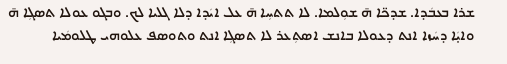ܫܪܐ ܒܥܒܿܕܐ. ܫܕܟ̈ܐ ܗ̄ ܫܘܼܠܡܐ. ܠܐ ܬܬܚܼܐ ܗ̄ ܥܠ ܐܝܿܕܐ ܕܠܐ ܓܠܝܐ ܠܟ. ܘܒܓܘ ܥܘܠܐ ܬܣܓܼܐ ܗ̄ ܘܐܝ̣ܿܐ ܕܚܿܙܐ ܐܢܬ ܕܥܘܠܐ ܒܐܢܫ ܐܣܬܼܥܪ ܠܐ ܬܣܓܼܐ ܐܢܬ ܘܬܘܣܦ ܥܠܘܗܝ ܛܠܘܡܿܝܐ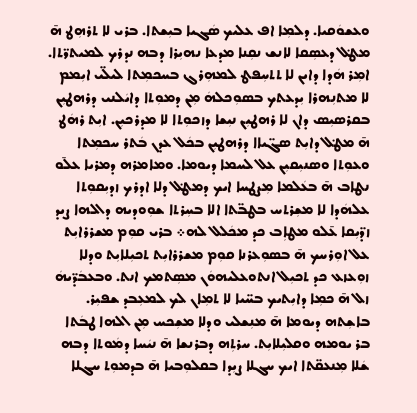ܘܥܫܘܿܩܝܐ. ܕܠܡܼܐ ܐܦ ܥܠܝܟ ܣܿܓܝܐ ܒܝܼܫܬܐ. ܒܪܝ ܠܐ ܬܪܗܼܛ ܗ̄ ܡܛ݀ܠ ܕܥܣܼܩܐ ܠܐܢܫ ܢܩܼܢܐ ܡܕܥܐ ܢܗܝܼܪܐ ܕܒܗ ܢܕܪܟ ܠܡܝܬܪ̈ܬܐ. ܐܡܼܪ ܗܿܕܐ ܕܐܝܢ ܠܐ ܬܬܚܼܦܛ ܠܡܗܼܪܓ ܒܚܟܡܼܬܐ ܠܝܠ̈ܝ ܐܝܼܡܡ ܠܐ ܡܬܢܼܗܪܐ ܝܼܕܥܬܟ ܒܣܘܼܟܠܗܿ ܡܼܢ ܕܡܘܼܬܐ ܕܐܝܿܠܢܝ ܕܪܗܛܝܼܢ ܒܩܪܣܝܼܣ ܕܐܢ ܠܐ ܪܗܛܝܼܢ ܢܝܼܫܐ ܕܙܟܘܼܬܐ ܠܐ ܡܕܪܟܝܼܢ. ܐܝܼܬ ܪܗܿܛ ܗ̄ ܡܛ݀ܠ ܕܐܝܼܬ ܣܓ̈ܝܐܐ ܕܪܗܛܝܼܢ ܒܟܿܠ ܥܕܢ ܒܿܬܪ ܚܟܡܼܬܐ ܘܥܘܼܬܐ ܘܣܢܝܼܩܝܼܢ ܥܠ ܠܚܡܐ ܕܝܘܡܐ. ܘܡܐܡܪܗ ܕܡܪܝܐ ܥܠ̄ܘ ܢܛܐܒ ܗ̄ ܒܥܿܠܡܐ ܡܼܨܛܚܐ ܐܝܟ ܕܡܛ݀ܠ ܕܠܐ ܐܕܪܟ ܙܕܝܼܩܘܼܬܐ ܥܠܗܿܕܐ ܠܐ ܡܫܼܪܬܚ ܒܛܒ̈ܬܐ ܐܠܐ ܒܚܼܪܬܐ ܫܘܼܘܕܝܗ ܕܐܠܗܐ ܨܝܕ ܙܕ̈ܝܼܩܐ ܥ̄ܠܘ ܡܛܐܼܒ ܟܕ ܡܟܿܠܠ ܠܗ܀ ܒܪܝ ܩܘܼܡ ܡܫܪܪܐܝܼܬ ܥܠ ܐܘܼܪܚܟ ܗ̄ ܒܣܘܼܥܪܢܐ ܩܘܼܡ ܡܫܪܪܐܝܼܬ ܬܟܝܼܠܐܝܼܬ ܘܕܠܐ ܙܘܼܥܙܥ ܟܕ ܬܟܝܼܠ ܐܢܬܘܥܠܝܗܘܿܢ ܡܣܼܬܡܟ ܐܢܬ. ܘܒܥܒܿܕ̈ܝܗܿ ܙܠ ܗ̄ ܟܡܼܐ ܕܐܝܼܬܝܟ ܒܚ̈ܝܐ ܠܐ ܬܡܼܐܢ ܠܟ ܠܡܥܼܒܕ ܫܦܝܼܪ. ܒܐܫܼܬܗ ܕܝܘܡܐ ܗ̄ ܡܢܼܫܠܝ ܘܕܠܐ ܡܫܼܟܚ ܡܼܢ ܐܠܗܐ ܛܒܿܬܐ ܒܪ ܝܘܡܗ ܘܩܠܝܼܠܐܝܼܬ. ܚܪܬܼܗ ܕܒܪܢܫܐ ܗ̄ ܢܝܿܚܐ ܕܡܿܘܬܐ ܕܒܗ ܫܿܠܐ ܡܼܢܥܩ̈ܬܐ ܐܝܟ ܚܓܠܐ ܨܝܼܕܐ ܒܩܠܘܼܒܝܐ ܗ̄ ܒܕܡܘܼܬ ܚܓܠܐ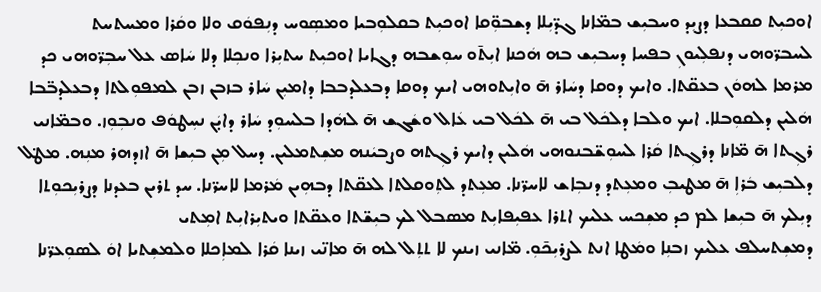ܐܘܟܝܼܬ ܩܩܒܥܐ ܕܨܝܼܕ ܘܚܒܝܼܫ ܒܡ̈ܐܢܐ ܓܕ̈ܝܼܠܐ ܕܫܒܘܼ̈ܩܐ ܐܘܟܝܼܬ ܒܩܠܘܼܒܝܐ ܘܡܣܼܘܚ ܕܢܼܦܘܿܩ ܘܠܐ ܘܩܿܪܐ ܘܡܚܬܚܬ ܠܚܒܪ̈ܘܗܝ ܕܢܦܠܼܝܘܢܼ ܒܦܚܐ ܕܚܒܝܼܫ ܒܗ ܗܿܟܢܐ ܐܝܼܬ̄ܘ ܚܘܼܫܒܗ ܕܓܐܝܐ ܐܘܟܝܼܬ ܚܬܝܼܪܐ ܘܢܟܼܠܐ ܕܠܐ ܚܿܐܣ ܥܠ ܚܒܼܪ̈ܘܗܝ ܟܕ ܡܪܡܐ ܠܗܘܿܢ ܒܥܩ̈ܬܐ. ܘܐܝܟ ܕܘܩܐ ܕܚܿܐܪ ܗ̄ ܘܐܝܼܬܘܗܝ ܐܝܟ ܕܘܩܐ ܕܒܥܠܕܒܒܐ ܕܐܡܝܼܢ ܚܿܐܪ ܒܙܒܢ ܙܒܢ ܠܡܦܘܼܠܬܐ ܕܒܥܠܕܒ̈ܒܐ ܗܿܠܝܢ ܕܠܩܘܼܒܠܐ. ܐܝܟ ܘܠܒܐ ܕܠܟܿܠ ܒܝ ܗ̄ ܠܟܿܠ ܒܝ ܥܿܐܠ ܘܫܿܓܫ ܗ̄ ܠܗܿܕܐ ܒܠܚܘܼܕ ܚܿܐܪ ܕܐܝ̣ܿܢ ܢܚܼܛܘܿܦ ܘܢܒܼܘܼܙ. ܘܒܡ̈ܐܢܝ ܪܓܼܬܐ ܗ̄ ܡ̈ܐܢܐ ܕܪܓܼܬܐ ܩܿܪܐ ܠܚܘܼܫ̈ܒܢܘܗܝ ܗܿܠܝܢ ܕܐܝܟ ܪܓܼܬܗ ܘܨܒܝܿܢܗ ܡܫܼܬܡܠܝܢ. ܕܚܠ ܡܼܢ ܒܝܼܫܐ ܗ̄ ܐܙܕܗܪ ܡܢܼܗ. ܡܛ݀ܠ ܕܠܒܝܼܫ ܒܿܪܐܼ ܗ̄ ܡܛܝܒܼ ܘܡܥܼܬܕ ܕܢܒܼܐܫ ܠܐܚܪ̈ܢܐ. ܡܥܼܬܕ ܠܬܼܘܩܠܬܐ ܠܥܩ̈ܬܐ ܕܒܗܼܝܢ ܡܿܪܡܐ ܠܐܚܪ̈ܢܐ. ܚܕ ܬܪܝܢ ܒܥܕܢܐ ܕܨܪܝܼܟܘܼܬܐ ܕܝܼܠܟ ܗ̄ ܒܝܼܫܐ ܠܡ ܟܕ ܡܫܼܟܚ ܥܠܝܟ ܐܬܪܐ ܥܦܝܼܦܐܝܼܬ ܡܣܒܠ ܠܟ ܒܝܼܫ̈ܬܐ ܘܥܩ̈ܬܐ ܘܝܬܝܼܪܐܝܼܬ ܐܡܼܬܝ
ܕܡܫܼܬܚܠܦ ܥܠܝܟ ܙܒܢܼܐ ܘܡܿܛܐ ܐܢܬ ܠܨܪܝܼܟ̄ܘܼ. ܡ̈ܐܢܝ ܙܝܢܟ ܠܐ ܬܬܼܠ ܠܗ ܗ̄ ܡܐܢ̈ܝ ܙܝܢܐ ܩܿܪܐ ܠܡܐܼܟܠܐ ܘܠܡܫܼܬܝܐ ܐܘܿ ܠܣܘܼܥܪ̈ܢܐ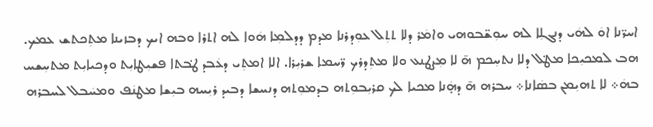ܐܚܪ̈ܢܐ ܐܘܿ ܠܗܿܝ ܕܢܓܠܼܐ ܠܗ ܚܘܼܫ̈ܒܘܗܝ ܘܐܡܿܪ ܕܠܐ ܬܬܼܠ ܥܘܼܕܪܢܐ ܡܕܡ ܕܕܠܡܼܐ ܗܿܘܐ ܠܗ ܐܬܪܐ ܘܒܗ ܐܝܟ ܕܒܙܝܢܐ ܡܬܼܟܬܫ ܥܡܟ. ܗܒ ܠܡܟܝܼܟܐ ܡܛ݀ܠ ܕܠܐ ܢܬܚܼܟܡ ܗ̄ ܠܐ ܡܼܨܛܢܥ ܘܠܐ ܡܬܼܕܪܟ ܪ̈ܚܡܐ ܫܪܝܼܪܐ. ܐܠܐ ܐܡܬܼܝ ܕܥܿܒܕ ܛ݀ܒܬܐ ܦܫܝܼܛܐܝܼܬ ܘܕܟܝܐܝܼܬ ܡܬܚܼܫܚ ܒܗܿ܀ ܠܐ ܬܗܝܼܡܢ ܒܣܿܐܢܐ܀ ܚܒܪܗ ܗ̄ ܕܗ̣ܿܢܐ ܡܟܝܐ ܠܟ ܩܪܝܼܒܘܼܬܗ ܒܕܡܘܼܬܗ ܕܢܚܫܐ ܕܒܝܕ ܪܝܼܚܗ ܒܝܼܫܐ ܡܛܢܿܦ ܘܡܚܿܒܠ ܠܚܒܪܗ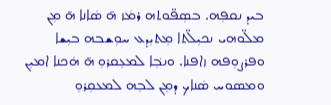ܒܝܕ ܢܩܦܼܗ. ܒܣܼܦ̈ܘܬܗ ܪܡܿܙ ܗ̄ ܣܿܐܢܐ ܗ̄ ܡܼܢ ܡܠ̈ܘܗܝ ܢܟܝܼܠ̈ܬܐ ܡܼܬܝܼܕܥ ܚܘܼܫܒܗ ܒܝܼܫܐ ܘܦܪܨܘܼܦܗ ܙܐܦܢܐ. ܘܢܒܼ݁ܐ ܠܡܥܼܩܪܘܼ ܗ̄ ܗܿܟܢܐ ܐܡܝܼܢ ܘܡܣܘܚ ܣܿܢܐܟ ܕܡܼܢ ܠܒܼܗ ܠܡܥܩܼܪܘܼ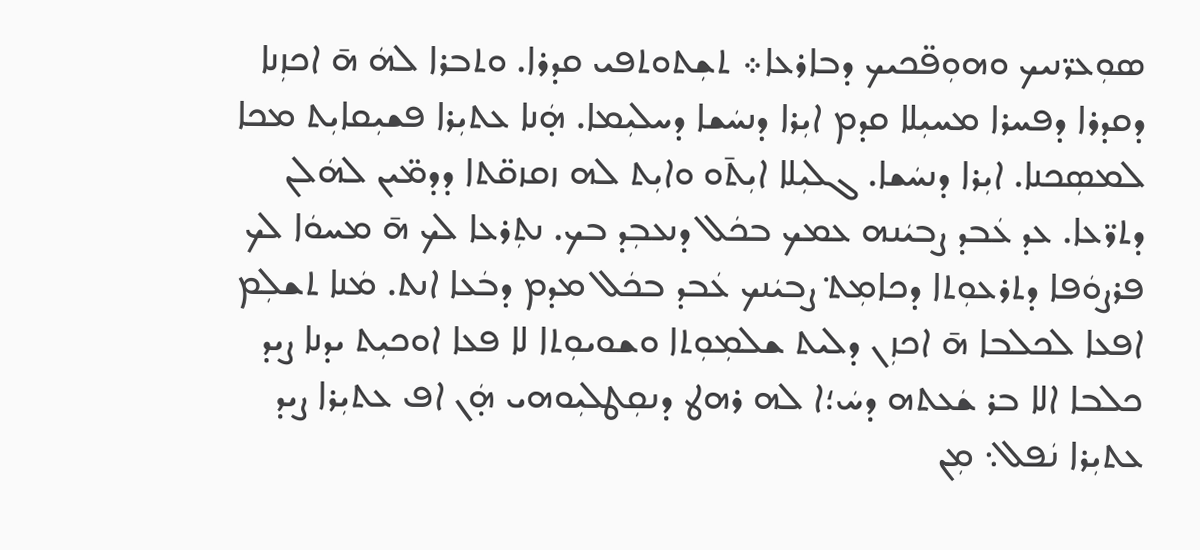ܣܘܼܥܪ̈ܢܝܟ ܘܗܘܼܦ̈ܟܝܟ ܕܒܐܪܥܐ܀ ܬܫܼܬܘܬܦܝ ܩܕܪܐ. ܘܬܒܪܐ ܠܗܿ ܗ̄ ܐܟܙܼܢܐ ܕܩܕܪܐ ܕܦܚܪܐ ܡܚܝܼܠܐ ܩܕܡ ܐܝܼܪܐ ܕܢܚܿܫܐ ܕܚܠܝܼܡܐ. ܗ̣ܿܢܐ ܥܬܝܼܪܐ ܦܫܝܼܩܐܝܼܬ ܡܟܐ ܠܡܣܼܟܢܐ. ܐܝܼܪܐ ܕܢܚܿܫܐ. ܓܠܝܼܠܐ ܐܝܼܬ̄ܘ ܘܐܝܼܬ ܠܗ ܙܩܙܩ̈ܬܐ ܕܕܡ̈ܝܢ ܠܗܿܠܢ ܕܬܪ̈ܥܐ. ܥܕ ܥܿܒܕ ܨܒܝܿܢܗ ܥܡܟ ܒܟܿܠ ܕܢܥܒܼܕ ܒܟ. ܢܬܼܪܥܐ ܠܟ ܗ̄ ܡܚܘܿܐ ܠܟ ܦܪܨܘܿܦܐ ܕܬܪܥܘܼܬܐ ܕܟܐܡܼܬ݀ ܨܒܝܿܢܟ ܥܿܒܕ ܒܟܿܠ ܡܕܡ ܕܒܿܥܐ ܐܢܬ. ܡܿܢܐ ܬܫܠܼܡ ܐܦܥܐ ܠܟܠܒܐ ܗ̄ ܐܟܙܼܢ ܕܠܝܬ ܫܠܡܼܘܼܬܐ ܘܫܘܝܘܼܬܐ ܠܐ ܦܥܐ ܐܘܟܝܼܬ ܝܕܢܐ ܨܝܕ ܟܠܒܐ ܐܠܐ ܒܪ ܫܿܥܬܗ ܕܚܿ؛ܐ ܠܗ ܪܗܛ ܕܢܩܼܛܠܝܼܘܗܝ ܗ̣ܿܢ ܐܦ ܥܬܝܼܪܐ ܨܝܕ ܥܬܝܼܪܐ ܢܿܦܠ܆ ܡܼܢ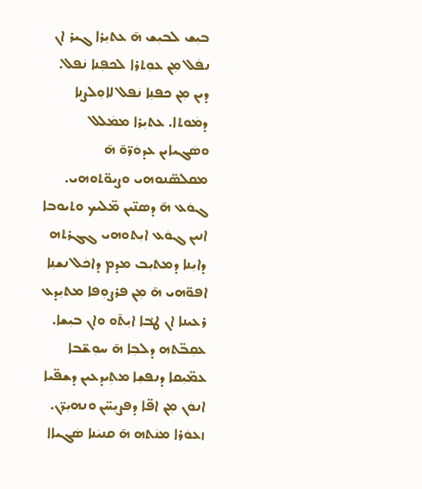ܒܝܼܫ ܠܒܝܼܫ ܗ̄ ܥܬܝܼܪܐ ܓܝܪ ܐܢ ܢܦܿܠ ܡܼܢ ܥܘܼܬܪܐ ܠܟܦܼܢܐ ܢܿܦܠ. ܕܝܢ ܡܼܢ ܟܦܢܼܐ ܢܿܦܠ ܠܐܘܼܠܨܢܐ ܕܡܿܘܬܐ. ܥܬܝܼܪܐ ܡܡܿܠܠ ܘܣܿܓܝܐܝܢ ܥܕܘܿܪ̈ܘ̄ ܗ̄ ܡܩܠܣ̈ܢܘܗܝ ܘܨܝܘ̈ܬܘܗܝ. ܓܘܿܥ ܗ̄ ܕܣܢ̈ܝܢ ܡ̈ܠܝܟ ܘܬܝܘܒܐ ܐܢܝܢ ܓܘܿܥ ܐܝܼܬܘܗܝ ܓܓܪܬܗ ܕܐܝܼܢܐ ܕܡܬܝܼܒ ܡܕܡ ܕܐܟܿܠ ܢܫܢܼܐ ܐܦܘ̈ܗܝ ܗ̄ ܡܼܢ ܦܪܨܘܼܦܐ ܡܬܝܼܕܥ ܪܥܝܢܐ ܐܢ ܛ݀ܒܐ ܐܝܼܬ̄ܘ ܘܐܢ ܒܝܼܫܐ. ܥܩܼܒ̈ܬܗ ܕܠܒܼܐ ܗ̄ ܚܘܼܫ̈ܒܐ ܥܡ̈ܝܼܩܐ ܕܢܦܫܼܐ ܡܬܼܝܕܥܝܢ ܕܫܦ̈ܝܐ ܐܢܘܿܢ ܡܼܢ ܐܦ̈ܐ ܕܦܨܝܼܚ̈ܢ ܘܢܗܝܼܪ̈ܢ. ܙܥܘܿܪܐ ܡܢܿܬܗ ܗ̄ ܩܢܝܿܢܐ ܣܿܓܝܐܐ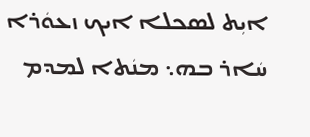ܐܝܼܬ ܠܣܟܠܐ ܐܝܟ ܙܥܘܿܪܐ ܚܿܐܪ ܒܗ܆ ܡܢܿܬܐ ܠܡܕܡ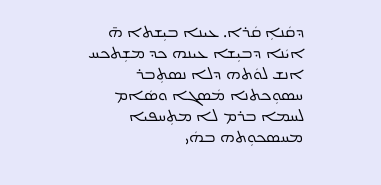ܕܩܿܢܐܼ ܩܿܪܐ. ܥܝܢܐ ܒܝܼܫܬܐ ܗ̄ ܐܝܿܢܐ ܕܒܝܼܫܐ ܥܝܢܗ ܟܕ ܡܫܼܬܟܚ ܐܢܫ ܠܘܿܬܗ ܕܠܐ ܢܣܬܼܒܪ ܚܣܘܼܟܬܢܐ ܡܿܣܓܐ ܘܣܿܐܡ ܠܚܡܐ ܒܪܡ ܠܐ ܡܬܼܚܦܝܐ ܡܚܣܟܘܼܬܗ ܒܗܿܝ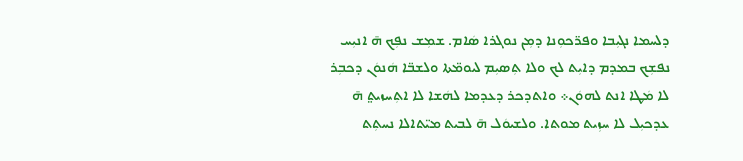ܕܠܚܡܐ ܢܓܝܼܒܐ ܘܦܪ̈ܟܘܼܢܐ ܕܡܼܢ ܢܘܓܪܐ ܣܿܐܡ. ܫܡܼܫ ܢܦܼܟ ܗ̄ ܐܢܝܼܚ ܢܦܫܼܟ ܒܡܕܡ ܕܐܝܼܬ ܠܟ ܘܠܐ ܬܼܣܝܼܡ ܠܝܘܡ̈ܬܐ ܘܠܫܒ̈ܐ ܗܿܢܘܿܢ ܕܟܒܼܪ ܠܐ ܡܿܛܐ ܐܢܬ ܠܗܘܿܢ܀ ܘܐܬܕܟܪ ܕܥܕܡܐ ܠܗܿܫܐ ܠܐ ܐܬܼܚܙܝܬ݀ ܗ̄ ܥܕܟܝܼܠ ܠܐ ܚܙܼܝܬ ܡܘܬܐ. ܘܠܫܝܘܿܠ ܗ̄ ܠܒܝܬ ܡܝ̈ܬܐܠܐ ܢܚܬܼܬ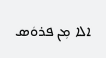ܐܠܐ ܡܼܢ ܦܪܘܿܣ